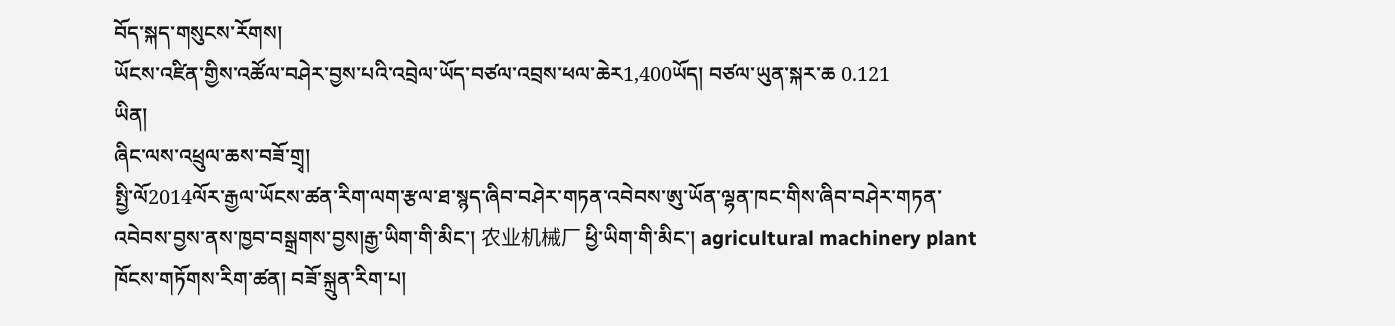བོད་སྐད་གསུངས་རོགས།
ཡོངས་འཛིན་གྱིས་འཚོལ་བཤེར་བྱས་པའི་འབྲེལ་ཡོད་བཙལ་འབྲས་ཕལ་ཆེར1,400ཡོད། བཙལ་ཡུན་སྐར་ཆ 0.121
ཡིན།
ཞིང་ལས་འཕྲུལ་ཆས་བཟོ་གྲྭ།
སྤྱི་ལོ2014ལོར་རྒྱལ་ཡོངས་ཚན་རིག་ལག་རྩལ་ཐ་སྙད་ཞིབ་བཤེར་གཏན་འབེབས་ཨུ་ཡོན་ལྷན་ཁང་གིས་ཞིབ་བཤེར་གཏན་འབེབས་བྱས་ནས་ཁྱབ་བསྒྲགས་བྱས།རྒྱ་ཡིག་གི་མིང་། 农业机械厂 ཕྱི་ཡིག་གི་མིང་། agricultural machinery plant ཁོངས་གཏོགས་རིག་ཚན། བཟོ་སྐྲུན་རིག་པ།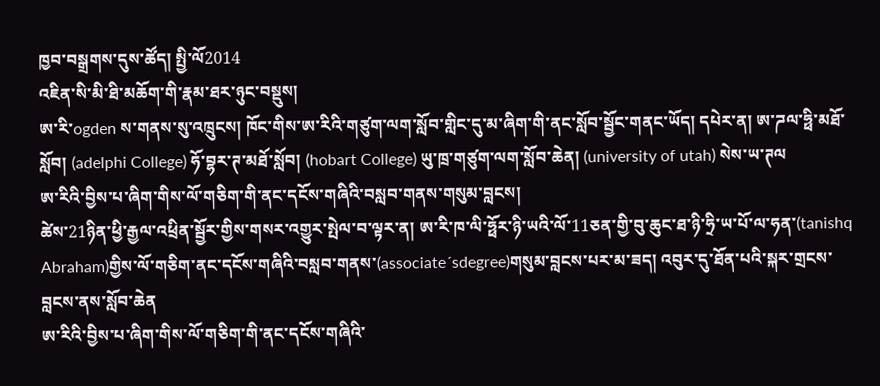ཁྱབ་བསྒྲགས་དུས་ཚོད། སྤྱི་ལོ2014
འཇིན་སི་མི་ཐི་མཆོག་གི་རྣམ་ཐར་ཉུང་བསྡུས།
ཨ་རི་ogden ས་གནས་སུ་འཁྲུངས། ཁོང་གིས་ཨ་རིའི་གཙུག་ལག་སློབ་གླིང་དུ་མ་ཞིག་གི་ནང་སློབ་སྦྱོང་གནང་ཡོད། དཔེར་ན། ཨ་ཌལ་ཧྥི་མཐོ་སློབ། (adelphi College) ཧོ་བྷར་ཊ་མཐོ་སློབ། (hobart College) ཡུ་ཁྲ་གཙུག་ལག་སློབ་ཆེན། (university of utah) སེས་ཡ་ཊལ
ཨ་རིའི་བྱིས་པ་ཞིག་གིས་ལོ་གཅིག་གི་ནང་དངོས་གཞིའི་བསླབ་གནས་གསུམ་བླངས།
ཚེས་21ཉིན་ཕྱི་རྒྱལ་འཕྲིན་སྦྱོར་གྱིས་གསར་འགྱུར་སྤེལ་བ་ལྟར་ན། ཨ་རི་ཁ་ལི་ཧྥོར་ཉི་ཡའི་ལོ་11ཅན་གྱི་བུ་ཆུང་ཐ་ཉི་ཧྲི་ཡ་པོ་ལ་ཧན་(tanishq Abraham)གྱིས་ལོ་གཅིག་ནང་དངོས་གཞིའི་བསླབ་གནས་(associate´sdegree)གསུམ་བླངས་པར་མ་ཟད། འབུར་དུ་ཐོན་པའི་སྐར་གྲངས་བླངས་ནས་སློབ་ཆེན
ཨ་རིའི་བྱིས་པ་ཞིག་གིས་ལོ་གཅིག་གི་ནང་དངོས་གཞིའི་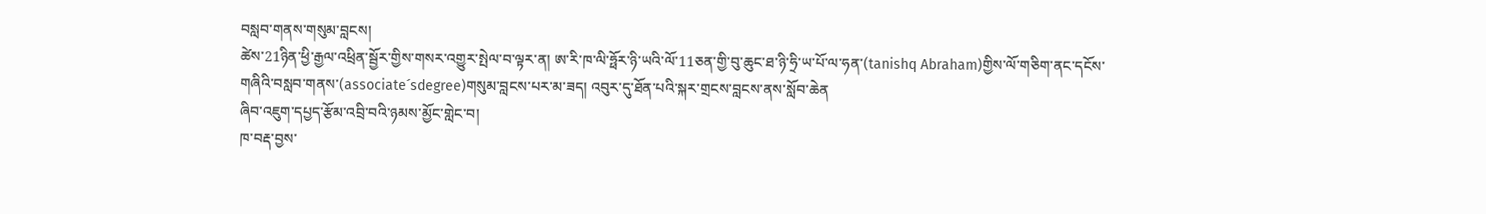བསླབ་གནས་གསུམ་བླངས།
ཚེས་21ཉིན་ཕྱི་རྒྱལ་འཕྲིན་སྦྱོར་གྱིས་གསར་འགྱུར་སྤེལ་བ་ལྟར་ན། ཨ་རི་ཁ་ལི་ཧྥོར་ཉི་ཡའི་ལོ་11ཅན་གྱི་བུ་ཆུང་ཐ་ཉི་ཧྲི་ཡ་པོ་ལ་ཧན་(tanishq Abraham)གྱིས་ལོ་གཅིག་ནང་དངོས་གཞིའི་བསླབ་གནས་(associate´sdegree)གསུམ་བླངས་པར་མ་ཟད། འབུར་དུ་ཐོན་པའི་སྐར་གྲངས་བླངས་ནས་སློབ་ཆེན
ཞིབ་འཇུག་དཔྱད་རྩོམ་འབྲི་བའི་ཉམས་མྱོང་གླེང་བ།
ཁ་བརྡ་བྱས་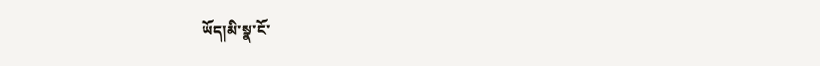ཡོད།མི་སྣ་ངོ་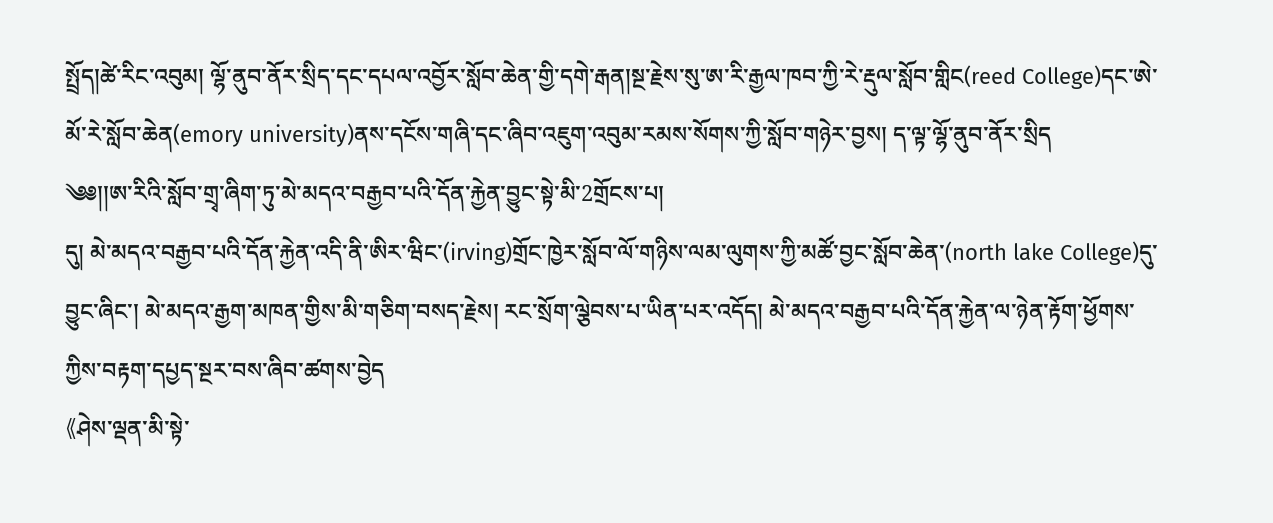སྤྲོད།ཚེ་རིང་འབུམ། ལྷོ་ནུབ་ནོར་སྲིད་དང་དཔལ་འབྱོར་སློབ་ཆེན་གྱི་དགེ་རྒན།སྔ་རྗེས་སུ་ཨ་རི་རྒྱལ་ཁབ་ཀྱི་རེ་རྡུལ་སློབ་གླིང(reed College)དང་ཨེ་མོ་རེ་སློབ་ཆེན(emory university)ནས་དངོས་གཞི་དང་ཞིབ་འཇུག་འབུམ་རམས་སོགས་ཀྱི་སློབ་གཉེར་བྱས། ད་ལྟ་ལྷོ་ནུབ་ནོར་སྲིད
༄༅།།ཨ་རིའི་སློབ་གྲྭ་ཞིག་ཏུ་མེ་མདའ་བརྒྱབ་པའི་དོན་རྐྱེན་བྱུང་སྟེ་མི་2གྲོངས་པ།
དུ། མེ་མདའ་བརྒྱབ་པའི་དོན་རྐྱེན་འདི་ནི་ཨིར་ཝིང་(irving)གྲོང་ཁྱེར་སློབ་ལོ་གཉིས་ལམ་ལུགས་ཀྱི་མཚོ་བྱང་སློབ་ཆེན་(north lake College)དུ་བྱུང་ཞིང་། མེ་མདའ་རྒྱག་མཁན་གྱིས་མི་གཅིག་བསད་རྗེས། རང་སྲོག་ལྕེབས་པ་ཡིན་པར་འདོད། མེ་མདའ་བརྒྱབ་པའི་དོན་རྐྱེན་ལ་ཉེན་རྟོག་ཕྱོགས་ཀྱིས་བརྟག་དཔྱད་སྔར་བས་ཞིབ་ཚགས་བྱེད
《ཤེས་ལྡན་མི་སྟེ་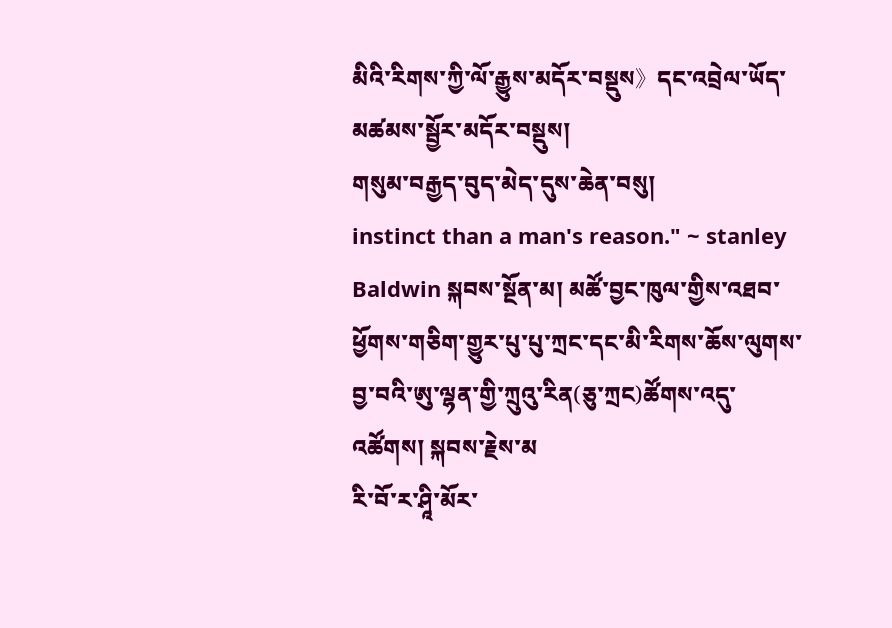མིའི་རིགས་ཀྱི་ལོ་རྒྱུས་མདོར་བསྡུས》དང་འབྲེལ་ཡོད་མཚམས་སྦྱོར་མདོར་བསྡུས།
གསུམ་བརྒྱད་བུད་མེད་དུས་ཆེན་བསུ།
instinct than a man's reason." ~ stanley Baldwin སྐབས་སྔོན་མ། མཚོ་བྱང་ཁུལ་གྱིས་འཐབ་ཕྱོགས་གཅིག་གྱུར་པུ་པུ་ཀྲང་དང་མི་རིགས་ཆོས་ལུགས་བྱ་བའི་ཨུ་ལྷན་གྱི་ཀྲུའུ་རིན(ཅུ་ཀྲང)ཚོགས་འདུ་འཚོགས། སྐབས་རྗེས་མ
རི་བོ་ར་ཤཱི་མོར་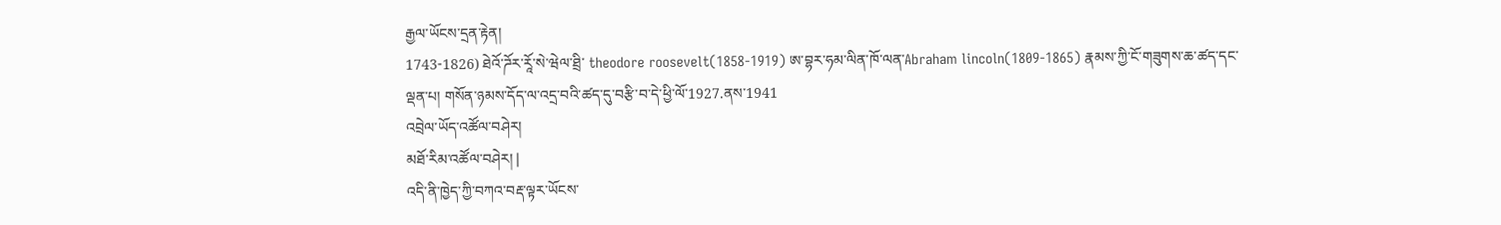རྒྱལ་ཡོངས་དྲན་རྟེན།
1743-1826) ཐེའོ་ཌོར་རཱོ་སེ་ཝེལ་ཐྲི་ theodore roosevelt(1858-1919) ཨ་བྷར་ཧམ་ལིན་ཁོ་ལན་Abraham lincoln(1809-1865) རྣམས་ཀྱི་ངོ་གཟུགས་ཆ་ཚད་དང་ལྡན་པ། གསོན་ཉམས་དོད་ལ་འདྲ་བའི་ཚད་དུ་བརྩི་བ་དེ་ཕྱི་ལོ་1927.ནས་1941
འབྲེལ་ཡོད་འཚོལ་བཤེར།
མཐོ་རིམ་འཚོལ་བཤེར། |
འདི་ནི་ཁྱེད་ཀྱི་བཀའ་བརྡ་ལྟར་ཡོངས་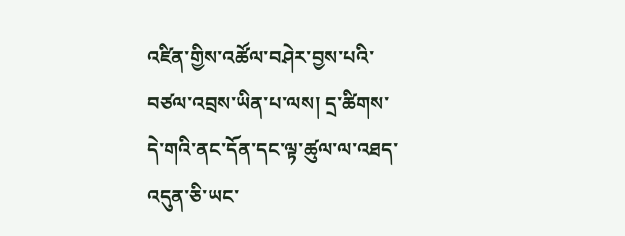འཛིན་གྱིས་འཚོལ་བཤེར་བྱས་པའི་བཙལ་འབྲས་ཡིན་པ་ལས། དྲ་ཚིགས་དེ་གའི་ནང་དོན་དང་ལྟ་ཚུལ་ལ་འཐད་འདུན་ཅི་ཡང་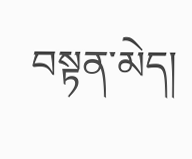བསྟན་མེད།